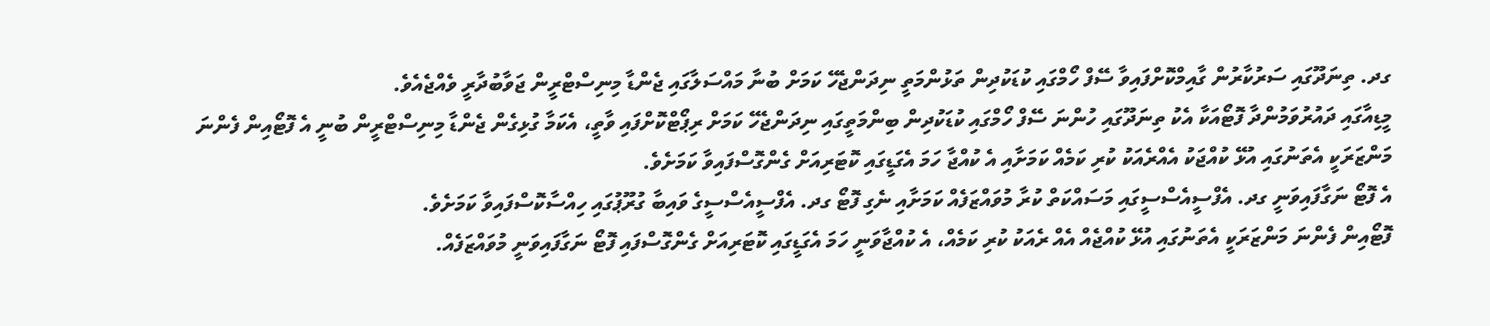ގދ. ތިނަދޫގައި ސަރުކާރުން ގާއިމްކޮށްފައިވާ ސޭފް ހޯމްގައި ކުޑަކުދިން ތަޅުންމަތީ ނިދަންޖެހޭ ކަމަށް ބުނާ މައްސަލާގައި ޖެންޑާ މިނިސްޓްރީން ޖަވާބުދާރީ ވެއްޖެއެވެ.
މީޑިއާގައި ދައުރުވަމުންދާ ފޮޓޯއަކާ އެކު ތިނަދޫގައި ހުންނަ ސޭފް ހޯމްގައި ކުޑަކުދިން ބިންމަތީގައި ނިދަންޖެހޭ ކަމަށް ރިޕޯޓްކޮށްފައި ވާތީ، އެކަމާ ގުޅިގެން ޖެންޑާ މިނިސްޓްރީން ބުނީ އެ ފޮޓޯއިން ފެންނަ މަންޒަރަކީ އެތަނުގައި އުޅޭ ކުއްޖަކު އެއްރެއަކު ކުރި ކަމެއް ކަމަށާއި އެ ކުއްޖާ ހަމަ އެގަޑީގައި ކޮޓަރިއަށް ގެންގޮސްފައިވާ ކަމަށެވެ.
އެ ފޮޓޯ ނަގާފައިވަނީ ގދ. އެފްސީއެސްސީގައި މަސައްކަތް ކުރާ މުވައްޒަފެއް ކަމަށާއި ނެގި ފޮޓޯ ގދ. އެފްސީއެސްސީގެ ވައިބާ ގުރޫޕުގައި ހިއްސާކޮސްފައިވާ ކަމަށެވެ.
ފޮޓޯއިން ފެންނަ މަންޒަރަކީ އެތަނުގައި އުޅޭ ކުއްޖެއް އެއް ރެއަކު ކުރި ކަމެއް، އެ ކުއްޖާވަނީ ހަމަ އެގަޑީގައި ކޮޓަރިއަށް ގެންގޮސްފައި ފޮޓޯ ނަގާފައިވަނީ މުވައްޒަފެއް.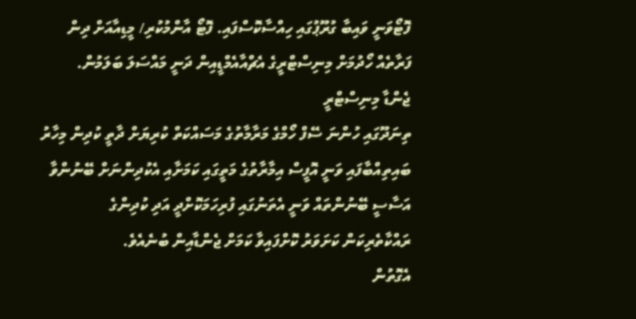ފޮޓޯވަނީ ވައިބާ ގުރޫޕުގައި ހިއްސާކޮސްފައި. ފޮޓޯ އާންމުކުރި/ މީޑިއާއަށް ދިން ފަރާތެއް ހޯދުމަށް މިނިސްޓްރީގެ އެޗްއާއެމްޑީއިން ދަނީ މައްސަލަ ބަލަމުން.
ޖެންޑާ މިނިސްޓްރީ
ތިނަދޫގައި ހުންނަ ސޭފް ހޯމްގެ މަރާމާތުގެ މަސައްކަތް ކުރިޔަށް ދާތީ ކުދިން މިހާރު ބައިތިއްބާފައި ވަނީ އޮފީސް އިމާރާތުގެ މަތީގައި ކަމަށާއި އެކުދިންނަށް ބޭނުންވާ އަސާސީ ބޭނުންތައް ވަނީ އެތަނުގައި ފުރިހަމަކޮށްދީ އަދި ކުދިންގެ ރައްކާތެރިކަން ކަށަވަރު ކޮށްފައިވާ ކަމަށް ޖެންޑާއިން ބުނެއެވެ.
އެގޮތުން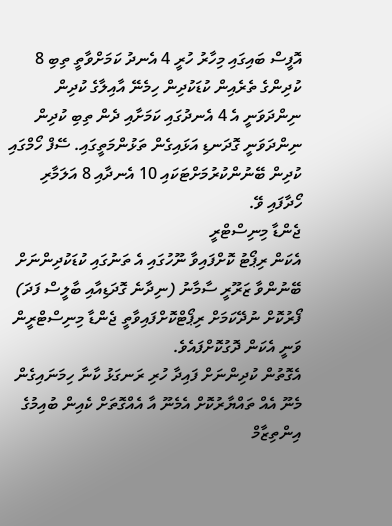އޮފީސް ބައިގައި މިހާރު ހުރީ 4 އެނދު ކަމަށްވާތީ ތިބި 8 ކުދިންގެ ތެރެއިން ކުޑަކުދިން ހިމެނޭ އާއިލާގެ ކުދިން ނިންދަވަނީ އެ 4 އެނދުގައި ކަމަށާއި ދެން ތިބި ކުދިން ނިންދަވަނީ ގޮދަނޑި އަޅައިގެން ތަޅުންމަތީގައި. ސޭފް ހޯމްގައި ކުދިން ބޭނުންކުރުމަށްޓަކައި 10 އެނދާއި 8 އަލަމާރި ހޯދާފައި ވޭ.
ޖެންޑާ މިނިސްޓްރީ
އެކަން ރިޕޯޓު ކޮށްފައިވާ ނޫހުގައި އެ ތަނުގައި ކުޑަކުދިންނަށް ބޭނުންވާ ޒަރޫރީ ސާމާނު (ނިދާނެ ގޮދަޑިއާއި ބާލީސް ފަދަ) ފޯރުކޮށް ނުދޭކަމަށް ރިޕޯޓްކޮށްފައިވާތީ ޖެންޑާ މިނިސްޓްރީން ވަނީ އެކަން ދޮގުކޮށްފައެވެ.
އެގޮތުން ކުދިންނަށް ފައިދާ ހުރި ރަނގަޅު ކާނާ ހިމަނައިގެން މެނޫ އެއް ތައްޔާރުކޮށް އެމެނޫ އާ އެއްގޮތަށް ކެއިން ބުއިމުގެ އިންތިޒާމް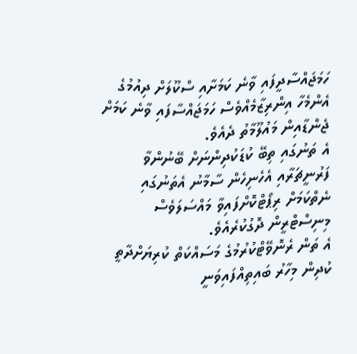ހަމަޖައްސާދީފައި ވާނެ ކަމަށާއި ސްކޫލަށް ދިއުމުގެ އެންމެހާ އިންރިޒާމެއްވެސް ހަމަޖައްސާފައި ވާނެ ކަމަށް ޖެންޑާއިން މައުލޫމާތު ދެއެވެ.
އެ ތަނުގައި ތިބޭ ކުޑަކުދިންނަށް ބޭނުންވާ ފަރުނީޗަރާއި އެހެނިހެން ސާމާނު އެތަނުގައި ނެތްކަމަށް ރިޕޯޓްކޮށްފައިވާ މައްސަލަވެސް މިނިސްޓްރީން ދޮގުކުރެއެވެ.
އެ ތަން ރެނޮވޭޓްކުރުމުގެ މަސައްކަތް ކުރިޔަށްދާތީ ކުދިން މިހާރު ބައިތިއްފައިވަނީ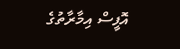އޮފީސް އިމާރާތުގެ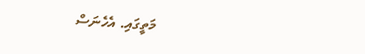މަތީގައި. އެހެނަސް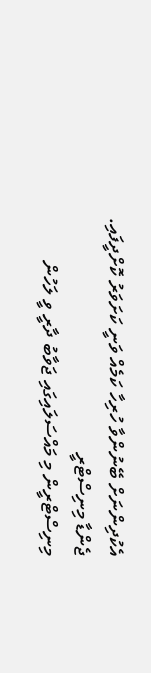އެކުދިންނަށް ބޭނުންވާ ހުރިހާ ކަމެއް ވަނީ ކަށަވަރު ކޮށްދީފައި.
ޖެންޑާ މިނިސްޓްރީ
މިނިސްޓްރީން މި މައްސަލައިގައި ޖަވާބު ދާރީ ވީ ލަހުން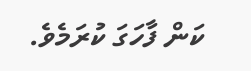ކަން ފާހަގަ ކުރަމެވެ.